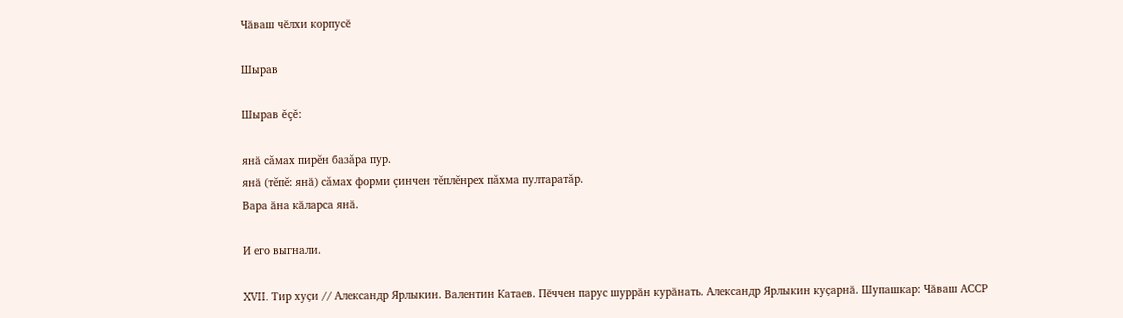Чӑваш чӗлхи корпусӗ

Шырав

Шырав ĕçĕ:

янӑ сăмах пирĕн базăра пур.
янӑ (тĕпĕ: янӑ) сăмах форми çинчен тĕплĕнрех пăхма пултаратăр.
Вара ӑна кӑларса янӑ.

И его выгнали.

XVII. Тир хуҫи // Александр Ярлыкин. Валентин Катаев. Пӗччен парус шуррӑн курӑнать. Александр Ярлыкин куҫарнӑ. Шупашкар: Чӑваш АССР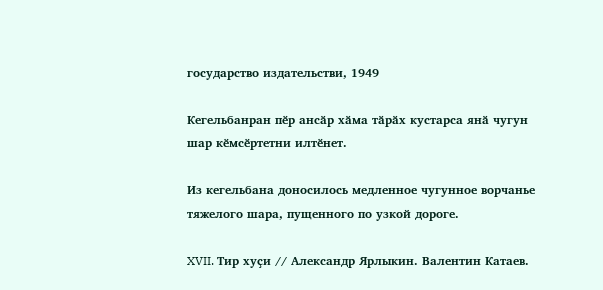государство издательстви, 1949

Кегельбанран пӗр ансӑр хӑма тӑрӑх кустарса янӑ чугун шар кӗмсӗртетни илтӗнет.

Из кегельбана доносилось медленное чугунное ворчанье тяжелого шара, пущенного по узкой дороге.

XVII. Тир хуҫи // Александр Ярлыкин. Валентин Катаев.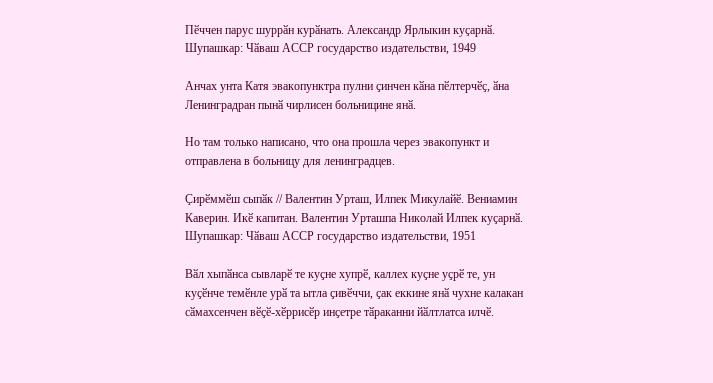Пӗччен парус шуррӑн курӑнать. Александр Ярлыкин куҫарнӑ. Шупашкар: Чӑваш АССР государство издательстви, 1949

Анчах унта Катя эвакопунктра пулни ҫинчен кӑна пӗлтерчӗҫ, ӑна Ленинградран пынӑ чирлисен больницине янӑ.

Но там только написано, что она прошла через эвакопункт и отправлена в больницу для ленинградцев.

Ҫирӗммӗш сыпӑк // Валентин Урташ, Илпек Микулайӗ. Вениамин Каверин. Икӗ капитан. Валентин Урташпа Николай Илпек куҫарнӑ. Шупашкар: Чӑваш АССР государство издательстви, 1951

Вӑл хыпӑнса сывларӗ те куҫне хупрӗ, каллех куҫне уҫрӗ те, ун куҫӗнче темӗнле урӑ та ытла ҫивӗччи, ҫак еккине янӑ чухне калакан сӑмахсенчен вӗҫӗ-хӗррисӗр инҫетре тӑраканни йӑлтлатса илчӗ.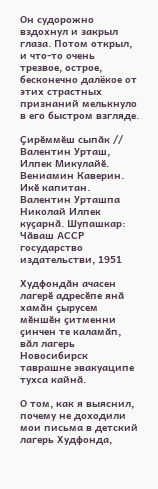Он судорожно вздохнул и закрыл глаза. Потом открыл, и что-то очень трезвое, острое, бесконечно далёкое от этих страстных признаний мелькнуло в его быстром взгляде.

Ҫирӗммӗш сыпӑк // Валентин Урташ, Илпек Микулайӗ. Вениамин Каверин. Икӗ капитан. Валентин Урташпа Николай Илпек куҫарнӑ. Шупашкар: Чӑваш АССР государство издательстви, 1951

Худфондӑн ачасен лагерӗ адресӗпе янӑ хамӑн ҫырусем мӗншӗн ҫитменни ҫинчен те каламӑп, вӑл лагерь Новосибирск таврашне эвакуаципе тухса кайнӑ.

О том, как я выяснил, почему не доходили мои письма в детский лагерь Худфонда,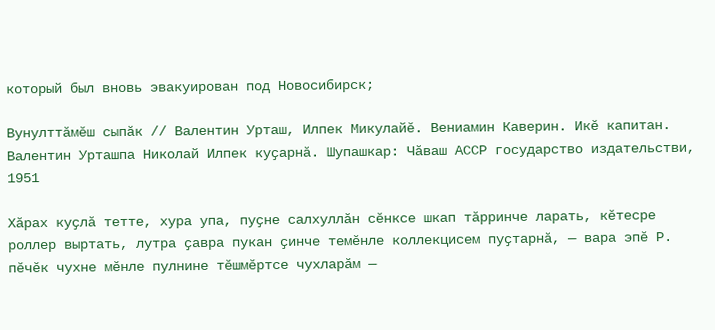который был вновь эвакуирован под Новосибирск;

Вунулттӑмӗш сыпӑк // Валентин Урташ, Илпек Микулайӗ. Вениамин Каверин. Икӗ капитан. Валентин Урташпа Николай Илпек куҫарнӑ. Шупашкар: Чӑваш АССР государство издательстви, 1951

Хӑрах куҫлӑ тетте, хура упа, пуҫне салхуллӑн сӗнксе шкап тӑрринче ларать, кӗтесре роллер выртать, лутра ҫавра пукан ҫинче темӗнле коллекцисем пуҫтарнӑ, — вара эпӗ Р. пӗчӗк чухне мӗнле пулнине тӗшмӗртсе чухларӑм —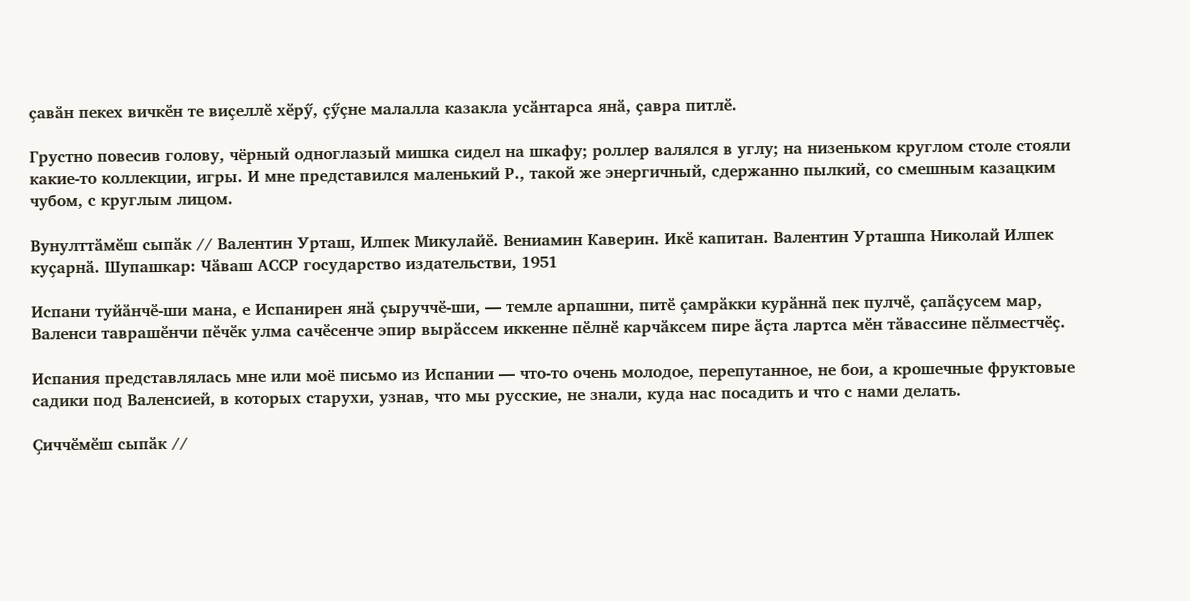ҫавӑн пекех вичкӗн те виҫеллӗ хӗрӳ, ҫӳҫне малалла казакла усӑнтарса янӑ, ҫавра питлӗ.

Грустно повесив голову, чёрный одноглазый мишка сидел на шкафу; роллер валялся в углу; на низеньком круглом столе стояли какие-то коллекции, игры. И мне представился маленький Р., такой же энергичный, сдержанно пылкий, со смешным казацким чубом, с круглым лицом.

Вунулттӑмӗш сыпӑк // Валентин Урташ, Илпек Микулайӗ. Вениамин Каверин. Икӗ капитан. Валентин Урташпа Николай Илпек куҫарнӑ. Шупашкар: Чӑваш АССР государство издательстви, 1951

Испани туйӑнчӗ-ши мана, е Испанирен янӑ ҫыруччӗ-ши, — темле арпашни, питӗ ҫамрӑкки курӑннӑ пек пулчӗ, ҫапӑҫусем мар, Валенси таврашӗнчи пӗчӗк улма сачӗсенче эпир вырӑссем иккенне пӗлнӗ карчӑксем пире ӑҫта лартса мӗн тӑвассине пӗлместчӗҫ.

Испания представлялась мне или моё письмо из Испании — что-то очень молодое, перепутанное, не бои, а крошечные фруктовые садики под Валенсией, в которых старухи, узнав, что мы русские, не знали, куда нас посадить и что с нами делать.

Ҫиччӗмӗш сыпӑк //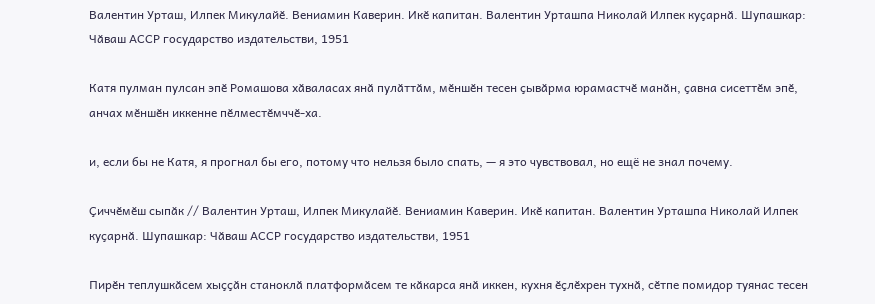Валентин Урташ, Илпек Микулайӗ. Вениамин Каверин. Икӗ капитан. Валентин Урташпа Николай Илпек куҫарнӑ. Шупашкар: Чӑваш АССР государство издательстви, 1951

Катя пулман пулсан эпӗ Ромашова хӑваласах янӑ пулӑттӑм, мӗншӗн тесен ҫывӑрма юрамастчӗ манӑн, ҫавна сисеттӗм эпӗ, анчах мӗншӗн иккенне пӗлместӗмччӗ-ха.

и, если бы не Катя, я прогнал бы его, потому что нельзя было спать, — я это чувствовал, но ещё не знал почему.

Ҫиччӗмӗш сыпӑк // Валентин Урташ, Илпек Микулайӗ. Вениамин Каверин. Икӗ капитан. Валентин Урташпа Николай Илпек куҫарнӑ. Шупашкар: Чӑваш АССР государство издательстви, 1951

Пирӗн теплушкӑсем хыҫҫӑн станоклӑ платформӑсем те кӑкарса янӑ иккен, кухня ӗҫлӗхрен тухнӑ, сӗтпе помидор туянас тесен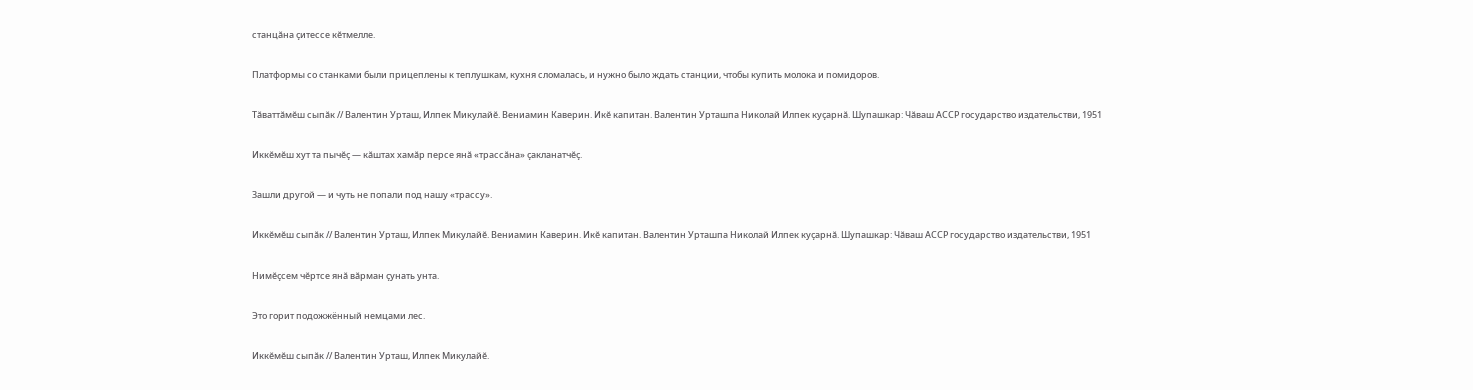станцӑна ҫитессе кӗтмелле.

Платформы со станками были прицеплены к теплушкам, кухня сломалась, и нужно было ждать станции, чтобы купить молока и помидоров.

Тӑваттӑмӗш сыпӑк // Валентин Урташ, Илпек Микулайӗ. Вениамин Каверин. Икӗ капитан. Валентин Урташпа Николай Илпек куҫарнӑ. Шупашкар: Чӑваш АССР государство издательстви, 1951

Иккӗмӗш хут та пычӗҫ — кӑштах хамӑр персе янӑ «трассӑна» ҫакланатчӗҫ.

Зашли другой — и чуть не попали под нашу «трассу».

Иккӗмӗш сыпӑк // Валентин Урташ, Илпек Микулайӗ. Вениамин Каверин. Икӗ капитан. Валентин Урташпа Николай Илпек куҫарнӑ. Шупашкар: Чӑваш АССР государство издательстви, 1951

Нимӗҫсем чӗртсе янӑ вӑрман ҫунать унта.

Это горит подожжённый немцами лес.

Иккӗмӗш сыпӑк // Валентин Урташ, Илпек Микулайӗ.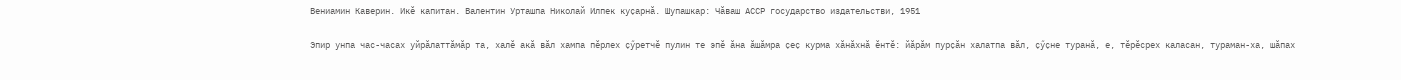Вениамин Каверин. Икӗ капитан. Валентин Урташпа Николай Илпек куҫарнӑ. Шупашкар: Чӑваш АССР государство издательстви, 1951

Эпир унпа час-часах уйрӑлаттӑмӑр та, халӗ акӑ вӑл хампа пӗрлех ҫӳретчӗ пулин те эпӗ ӑна ӑшӑмра ҫеҫ курма хӑнӑхнӑ ӗнтӗ: йӑрӑм пурҫӑн халатпа вӑл, ҫӳҫне туранӑ, е, тӗрӗсрех каласан, тураман-ха, шӑпах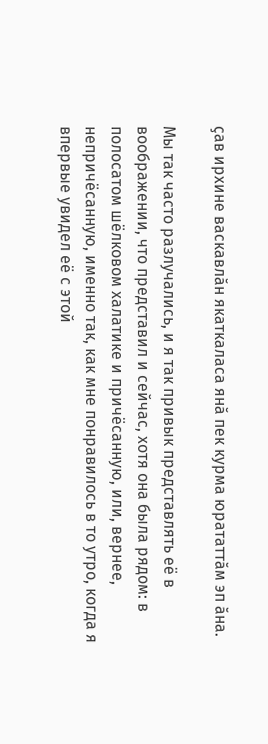ҫав ирхине васкавлӑн якаткаласа янӑ пек курма юрататтӑм эп ӑна.

Мы так часто разлучались, и я так привык представлять её в воображении, что представил и сейчас, хотя она была рядом: в полосатом шёлковом халатике и причёсанную, или, вернее, непричёсанную, именно так, как мне понравилось в то утро, когда я впервые увидел её с этой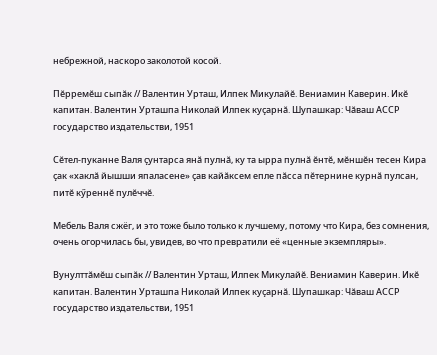небрежной, наскоро заколотой косой.

Пӗрремӗш сыпӑк // Валентин Урташ, Илпек Микулайӗ. Вениамин Каверин. Икӗ капитан. Валентин Урташпа Николай Илпек куҫарнӑ. Шупашкар: Чӑваш АССР государство издательстви, 1951

Сӗтел-пуканне Валя ҫунтарса янӑ пулнӑ, ку та ырра пулнӑ ӗнтӗ, мӗншӗн тесен Кира ҫак «хаклӑ йышши япаласене» ҫав кайӑксем епле пӑсса пӗтернине курнӑ пулсан, питӗ кӳреннӗ пулӗччӗ.

Мебель Валя сжёг, и это тоже было только к лучшему, потому что Кира, без сомнения, очень огорчилась бы, увидев, во что превратили её «ценные экземпляры».

Вунулттӑмӗш сыпӑк // Валентин Урташ, Илпек Микулайӗ. Вениамин Каверин. Икӗ капитан. Валентин Урташпа Николай Илпек куҫарнӑ. Шупашкар: Чӑваш АССР государство издательстви, 1951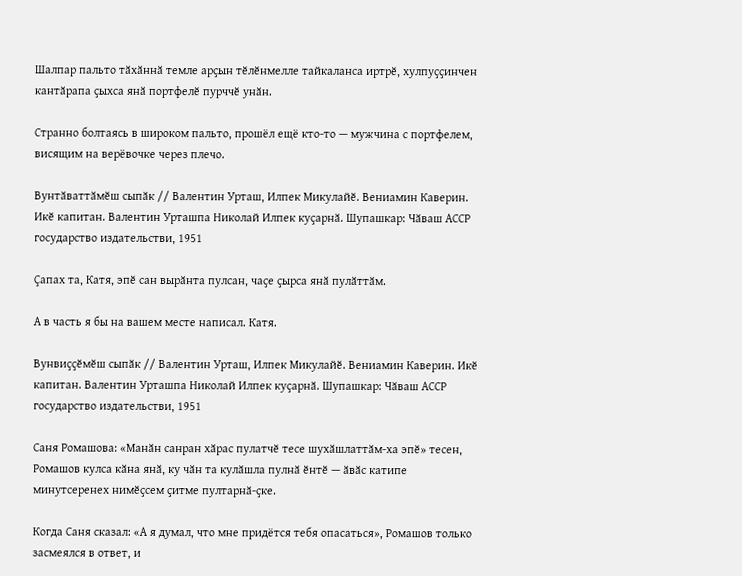Шалпар пальто тӑхӑннӑ темле арҫын тӗлӗнмелле тайкаланса иртрӗ, хулпуҫҫинчен кантӑрапа ҫыхса янӑ портфелӗ пурччӗ унӑн.

Странно болтаясь в широком пальто, прошёл ещё кто-то — мужчина с портфелем, висящим на верёвочке через плечо.

Вунтӑваттӑмӗш сыпӑк // Валентин Урташ, Илпек Микулайӗ. Вениамин Каверин. Икӗ капитан. Валентин Урташпа Николай Илпек куҫарнӑ. Шупашкар: Чӑваш АССР государство издательстви, 1951

Ҫапах та, Катя, эпӗ сан вырӑнта пулсан, чаҫе ҫырса янӑ пулӑттӑм.

А в часть я бы на вашем месте написал. Катя.

Вунвиҫҫӗмӗш сыпӑк // Валентин Урташ, Илпек Микулайӗ. Вениамин Каверин. Икӗ капитан. Валентин Урташпа Николай Илпек куҫарнӑ. Шупашкар: Чӑваш АССР государство издательстви, 1951

Саня Ромашова: «Манӑн санран хӑрас пулатчӗ тесе шухӑшлаттӑм-ха эпӗ» тесен, Ромашов кулса кӑна янӑ, ку чӑн та кулӑшла пулнӑ ӗнтӗ — ӑвӑс катипе минутсеренех нимӗҫсем ҫитме пултарнӑ-ҫке.

Когда Саня сказал: «А я думал, что мне придётся тебя опасаться», Ромашов только засмеялся в ответ, и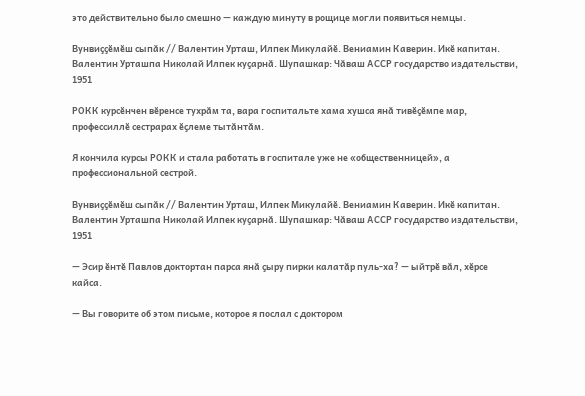это действительно было смешно — каждую минуту в рощице могли появиться немцы.

Вунвиҫҫӗмӗш сыпӑк // Валентин Урташ, Илпек Микулайӗ. Вениамин Каверин. Икӗ капитан. Валентин Урташпа Николай Илпек куҫарнӑ. Шупашкар: Чӑваш АССР государство издательстви, 1951

РОКК курсӗнчен вӗренсе тухрӑм та, вара госпитальте хама хушса янӑ тивӗҫӗмпе мар, профессиллӗ сестрарах ӗҫлеме тытӑнтӑм.

Я кончила курсы РОКК и стала работать в госпитале уже не «общественницей», а профессиональной сестрой.

Вунвиҫҫӗмӗш сыпӑк // Валентин Урташ, Илпек Микулайӗ. Вениамин Каверин. Икӗ капитан. Валентин Урташпа Николай Илпек куҫарнӑ. Шупашкар: Чӑваш АССР государство издательстви, 1951

— Эсир ӗнтӗ Павлов доктортан парса янӑ ҫыру пирки калатӑр пуль-ха? — ыйтрӗ вӑл, хӗрсе кайса.

— Вы говорите об этом письме, которое я послал с доктором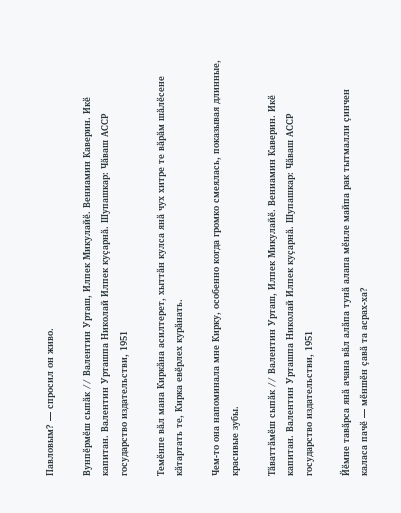Павловым? — спросил он живо.

Вунпӗрмӗш сыпӑк // Валентин Урташ, Илпек Микулайӗ. Вениамин Каверин. Икӗ капитан. Валентин Урташпа Николай Илпек куҫарнӑ. Шупашкар: Чӑваш АССР государство издательстви, 1951

Темӗнпе вӑл мана Киркӑна асилтерет, хыттӑн кулса янӑ чух хитре те вӑрӑм шӑлӗсене кӑтартать те, Кирка евӗрлех курӑнать.

Чем-то она напоминала мне Кирку, особенно когда громко смеялась, показывая длинные, красивые зубы.

Тӑваттӑмӗш сыпӑк // Валентин Урташ, Илпек Микулайӗ. Вениамин Каверин. Икӗ капитан. Валентин Урташпа Николай Илпек куҫарнӑ. Шупашкар: Чӑваш АССР государство издательстви, 1951

Йӗмне тавӑрса янӑ ачана вӑл алӑпа тунӑ алапа мӗнле майпа рак тытмалли ҫинчен каласа пачӗ — мӗншӗн ҫавӑ та асрах-ха?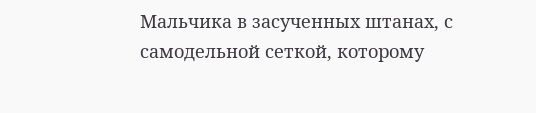Мальчика в засученных штанах, с самодельной сеткой, которому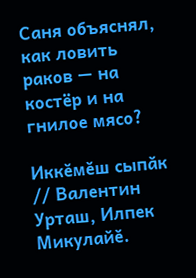Саня объяснял, как ловить раков — на костёр и на гнилое мясо?

Иккӗмӗш сыпӑк // Валентин Урташ, Илпек Микулайӗ.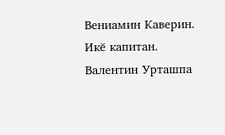Вениамин Каверин. Икӗ капитан. Валентин Урташпа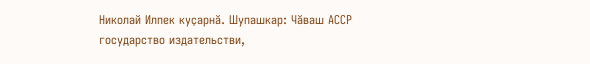Николай Илпек куҫарнӑ. Шупашкар: Чӑваш АССР государство издательстви,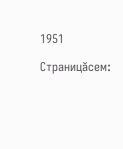1951

Страницăсем: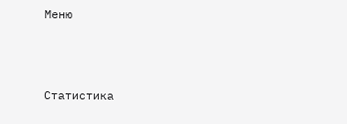Меню



Статистика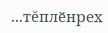...тĕплӗнрех